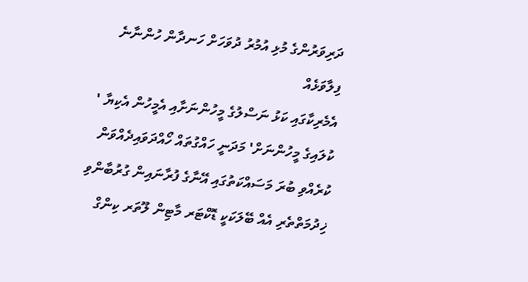ދަރިވަރުންގެ މުޅި އުމުރު ދުވަހަށް ހަނދާން ހުންނާނެ ފިލާވަޅެއް
އެމެރިކާގައި ކަޅު ނަސްލުގެ މީހުންނަށާއި އެމީހުން އެކިޔާ ' ކުލައިގެ މީހުންނަށް' މަދަނީ ހައްގުތައް ހޯއްދަވައިދެއްވަން  ކުރެއްވި ބުރަ މަސައްކަތުގައި އޭނާގެ ފުރާނައިން ގުރުބާންވި ޚިދުމަތްތެރި އެއް ބޭލަކަކީ ޑޮކްޓަރ މާޓިން ލޫތަރ ކިންގް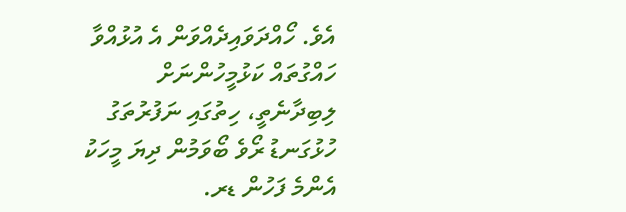އެވެ. ހޯއްދަވައިދެއްވަން އެ އުޅުއްވާ ހައްގުތައް ކަޅުމީހުންނަށް ލިބިދާނެތީ، ހިތުގައި ނަފުރުތަގު ހުޅުގަނޑު ރޯވެ ބޯވަމުން ދިޔަ މީހަކު އެންމެ ފަހުން ޑރ.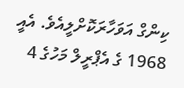ކިންގް އަވަހާރަކޮށްލީއެވެ. އެއީ 1968 ގެ އެޕްރީލް މަހުގެ 4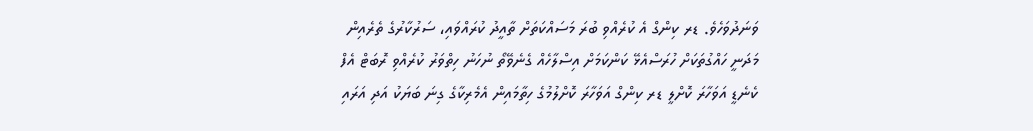ވަނަދުވަހެވެ. ޑރ ކިންގް އެ ކުރެއްވި ބުރަ މަސައްކަތަށް ތާއީދު ކުރައްވައި، ސަރުކާރުގެ ތެރެއިން މަދަނީ ހައްގުތަކަށް ހުރަސްއެޅޭ ކަންކަމަށް އިސްލާހެއް ގެނެވޭތޯ ނުހަނު ހިތްވަރު ކުރެއްވި ރޮބަޓް އެފް ކެނެޑީ އަވަހާރަ ކޮށްލީ ޑރ ކިންގް އަވަހާރަ ކޮށްލުމުގެ ހިތާމައިން އެމެރިކާގެ ގިނަ ބަޔަކު އަދި އަރައި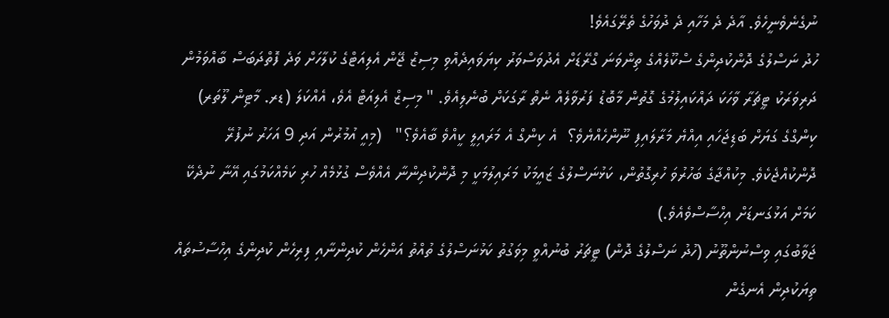ނުގެނެވެނީހެވެ. އާދެ ދެ މަހާއި ދެ ދުވަހުގެ ތެރޭގައެވެ!
ހުދު ނަސްލުގެ ދޮންކުދިންގެ ސްކޫލެއްގެ ތިންވަނަ ގްރޭޑަށް އެދުވަސްވަރު ކިޔަވައިދެއްވި މިސިޒް ޖޭން އެލިއަޓްގެ ކުލާހަށް ވަދެ ފޮތްދަބަސް ބާއްވަމުން ދަރިވަރަކު ޓީޗަރާ ވާހަކަ ދައްކައިލުމުގެ ގޮތުން މާބޮޑު ފަރުވާލެއް ނެތް ރާގަކަށް ބުނެލިއެވެ. " މިސިޒް އެލިއަޓް އެވެ، އެއްކަލަ (ޑރ. މާޓިން ލޫތަރ) ކިންގްގެ ގަޔަށް ބަޑިޖަހައި އިއްޔެ މަރާލައިފި ނޫންހެއްޔެވެ؟  އެ ކިންގް އެ މަރައިލީ ކީއްވެ ބާއެވެ؟"   (މިއީ އުމުރުން އަދި 9 އަހަރު ނުފުރޭ ދޮންކުއްޖެކެވެ. މިކުއްޖާގެ ބަހުރުވަ ހުރިގޮތުން، ކަޅުނަސްލުގެ ޒައީމަކު މަރައިލުމަކީ މި ދޮންކުދިންނާ އެއްވެސް ގުޅުމެއް ހުރި ކަމެއްކަމުގައި އޭނާ ނުދެކޭ ކަމަށް އަޅުގަނޑަށް އިހްސާސްވެއެވެ.)
ޖަވާބުގައި ވިސްނުންތޫނު (ހުދު ނަސްލުގެ ދޮން) ޓީޗަރު ބުނުއްވީ މިވަގުތު ކަޅުނަސްލުގެ ތުއްތު އަންހެން ކުދިންނާއި ފިރިހެން ކުދިންގެ އިހްސާސުތައް ތިޔަކުދިން އެނގެން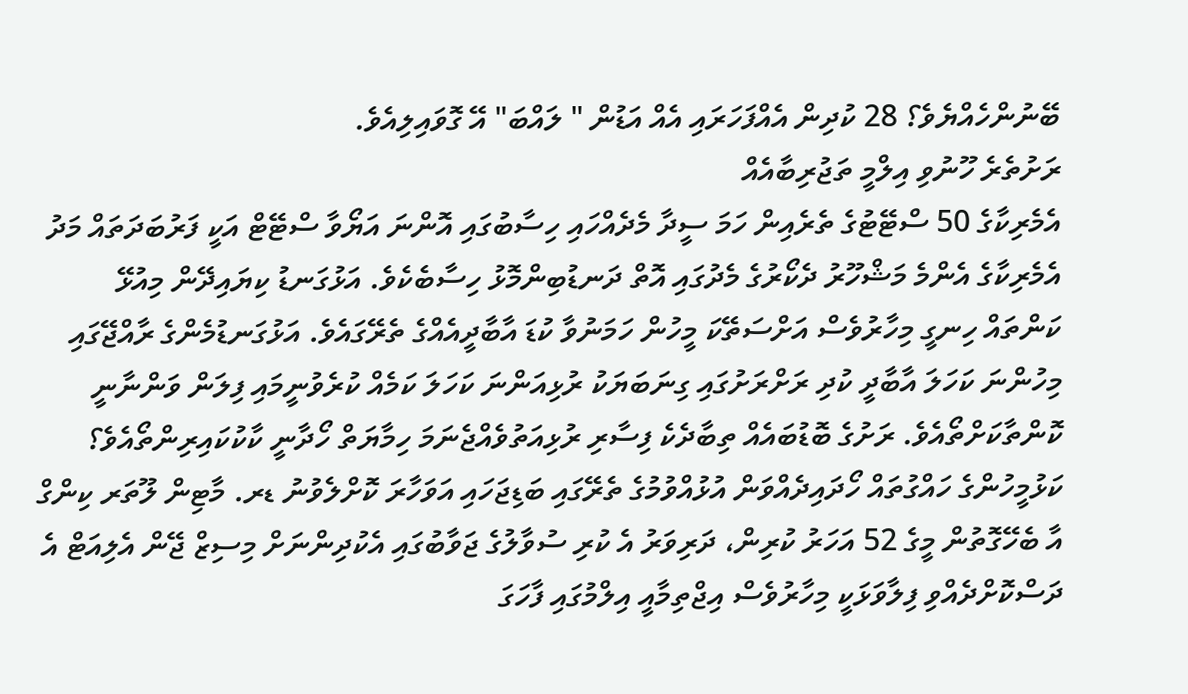ބޭނުންހެއްޔެވެ؟ 28 ކުދިން އެއްފަހަރައި އެއް އަޑުން " ލައްބަ" އޭ ގޮވައިލިއެވެ.
ރަށުތެރެ ހޫނުވި އިލްމީ ތަޖުރިބާއެއް
އެމެރިކާގެ 50 ސްޓޭޓުގެ ތެރެއިން ހަމަ ސީދާ މެދެއްހައި ހިސާބުގައި އޮންނަ އަޔޯވާ ސްޓޭޓް އަކީ ފަރުބަދަތައް މަދު އެމެރިކާގެ އެންމެ މަޝްހޫރު ދެކޯރުގެ މެދުގައި އޮތް ދަނޑުބިންމޮޅު ހިސާބެކެވެ. އަޅުގަނޑު ކިޔައިދޭން މިއުޅޭ ކަންތައް ހިނގީ މިހާރުވެސް އަށްސަތޭކަ މީހުން ހަމަނުވާ ކުޑަ އާބާދީއެއްގެ ތެރޭގައެވެ. އަޅުގަނޑުމެންގެ ރާއްޖޭގައި މިހުންނަ ކަހަލަ އާބާދީ ކުދި ރަށްރަށުގައި ގިނަބަޔަކު ރުޅިއަންނަ ކަހަލަ ކަމެއް ކުރެވުނީމައި ފިލަން ވަންނާނީ ކޮންތާކަށްތޯއެވެ. ރަށުގެ ބޮޑުބައެއް ތިބާދެކެ ފިސާރި ރުޅިއަތުވެއްޖެނަމަ ހިމާޔަތް ހޯދާނީ ކާކުކައިރިންތޯއެވެ؟
ކަޅުމީހުންގެ ހައްގުތައް ހޯދައިދެއްވަން އުޅުއްވުމުގެ ތެރޭގައި ބަޑިޖަހައި އަވަހާރަ ކޮށްލެވުނު ޑރ. މާޓިން ލޫތަރ ކިންގް އާ ބެހޭގޮތުން މީގެ 52 އަހަރު ކުރިން، ދަރިވަރު އެ ކުރި ސުވާލުގެ ޖަވާބުގައި އެކުދިންނަށް މިސިޒް ޖޭން އެލިއަޓް އެ ދަސްކޮށްދެއްވި ފިލާވަޅަކީ މިހާރުވެސް އިޖްތިމާއީ އިލްމުގައި ފާހަގަ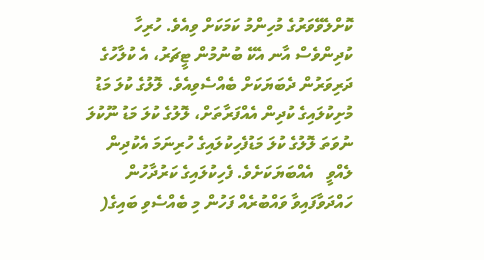ކޮށްލެވޭވަރުގެ މުހިންމު ކަމަކަށް ވިއެވެ. ހުރިހާ ކުދިންވެސް އާނ އެކޭ ބުނުމުން ޓީޗަރު، އެ ކުލާހުގެ ދަރިވަރުން ދެބަޔަކަށް ބެއްސެވިއެވެ. ލޮލުގެ ކުލަ މަޑު މުށިކުލައިގެ ކުދިން އެއްފަރާތަށް، ލޮލުގެ ކުލަ މަޑު ނޫކުލަ ނުވަތަ ލޮލުގެ ކުލަ މަޑުފެހިކުލައިގެ ހުރިނަމަ އެކުދިން ލެއްވީ   އެއްބަޔަކަށެވެ. ފެހިކުލައިގެ ކަރުދާހުން ހައްދަވާފައިވާ ވައްބުރެއް ފަހުން މި ބެއްސެވި ބައިގެ(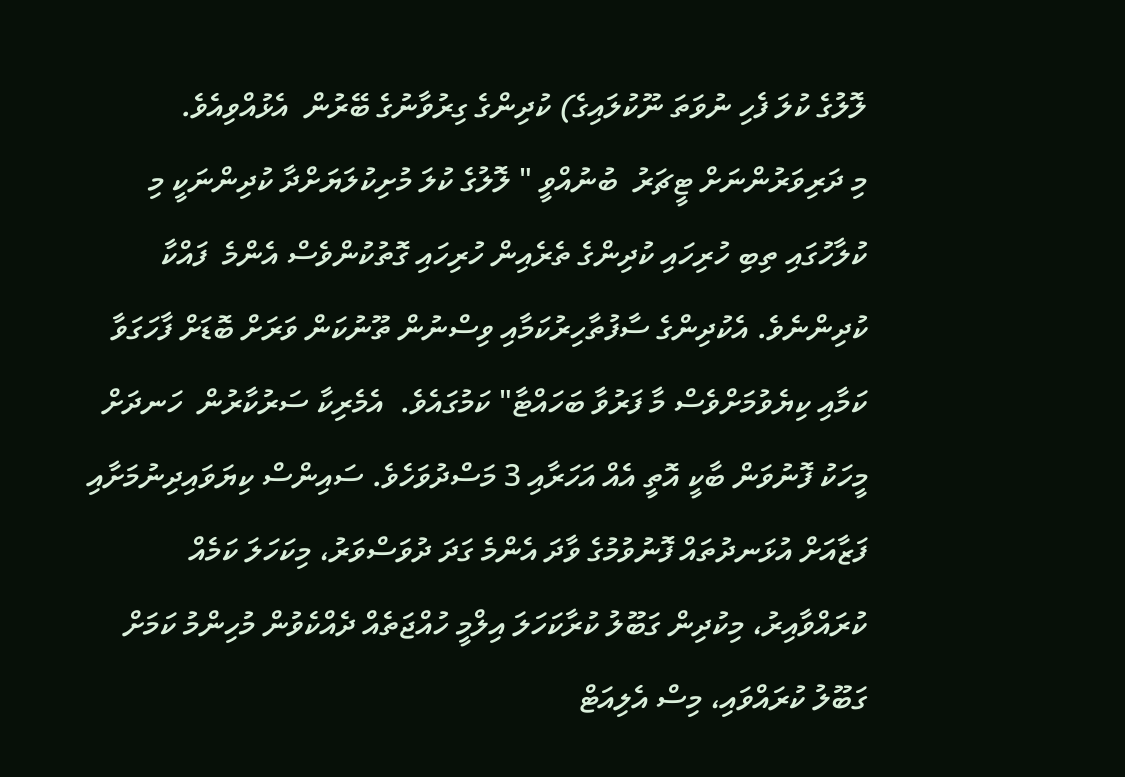ލޮލުގެ ކުލަ ފެހި ނުވަތަ ނޫކުލައިގެ) ކުދިންގެ ގިރުވާނުގެ ބޭރުން  އެޅުއްވިއެވެ.
މި ދަރިވަރުންނަށް ޓީޗަރު  ބުނުއްވީ " ލޮލުގެ ކުލަ މުށިކުލަޔަށްދާ ކުދިންނަކީ މި ކުލާހުގައި ތިބި ހުރިހައި ކުދިންގެ ތެރެއިން ހުރިހައި ގޮތުކުންވެސް އެންމެ  ފައްކާ ކުދިންނެވެ. އެކުދިންގެ ސާފުތާހިރުކަމާއި ވިސްނުން ތޫނުކަން ވަރަށް ބޮޑަށް ފާހަގަވާ ކަމާއި ކިޔެވުމަށްވެސް މާ ފަރުވާ ބަހައްޓާ" ކަމުގައެވެ.  އެމެރިކާ ސަރުކާރުން  ހަނދަށް މީހަކު ފޮނުވަން ބާކީ އޮތީ އެއް އަހަރާއި 3 މަސްދުވަހެވެ. ސައިންސް ކިޔަވައިދިނުމަށާއި ފަޒާއަށް އުޅަނދުތައް ފޮނުވުމުގެ ވާދަ އެންމެ ގަދަ ދުވަސްވަރު، މިކަހަލަ ކަމެއް ކުރައްވާއިރު، މިކުދިން ގަބޫލު ކުރާކަހަލަ އިލްމީ ހުއްޖަތެއް ދެއްކެވުން މުހިންމު ކަމަށް ގަބޫލު ކުރައްވައި، މިސް އެލިއަޓް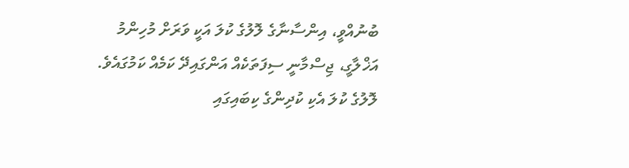ބުނުއްވީ، އިންސާނާގެ ލޮލުގެ ކުލަ އަކީ ވަރަށް މުހިންމު އަޚްލާގީ، ޖިސްމާނީ ސިފަތަކެއް އަންގައިދޭ ކަމެއް ކަމުގައެވެ.   ލޮލުގެ ކުލަ އެކި ކުދިންގެ ކިބައިގައި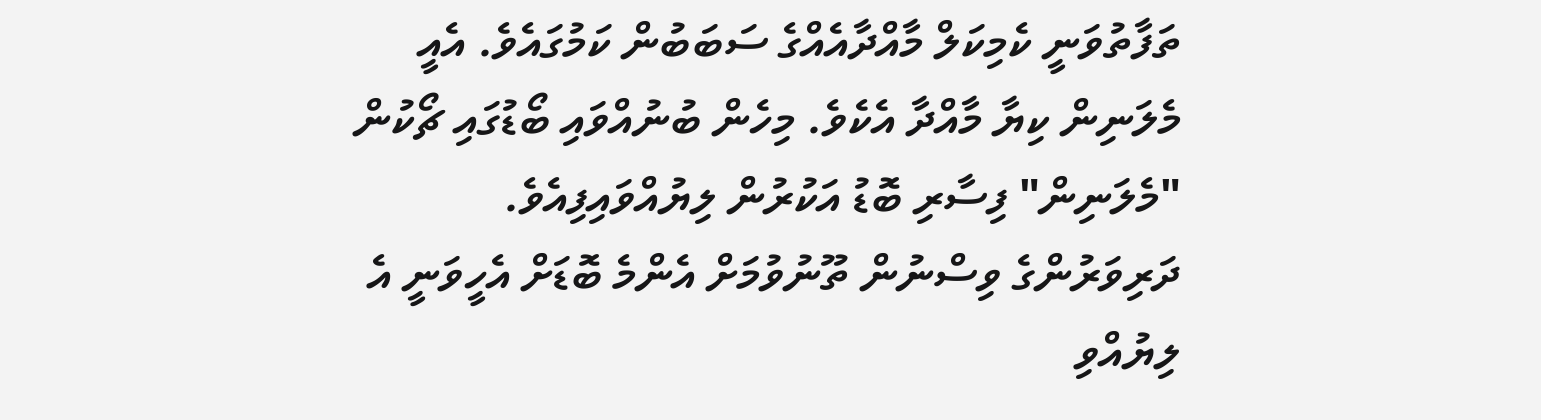ތަފާތުވަނީ ކެމިކަލް މާއްދާއެއްގެ ސަބަބުން ކަމުގައެވެ. އެއީ މެލަނިން ކިޔާ މާއްދާ އެކެވެ. މިހެން ބުނުއްވައި ބޯޑުގައި ޗޯކުން "މެލަނިން" ފިސާރި ބޮޑު އަކުރުން ލިޔުއްވައިފިއެވެ. ދަރިވަރުންގެ ވިސްނުން ތޫނުވުމަށް އެންމެ ބޮޑަށް އެހީވަނީ އެ ލިޔުއްވި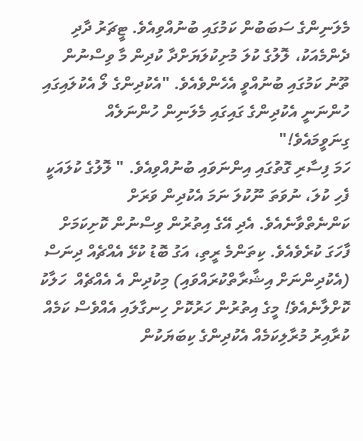މެލަނިންގެ ސަބަބުން ކަމުގައި ބުނުއްވިއެވެ. ޓީޗަރު ދާދި ދެންމެއަކު، ލޮލުގެ ކުލަ މުށިކުލަޔަށްދާ ކުދިން މާ ވިސްނުން ތޫނު ކަމުގައި ބުނުއްވީ އެހެންވެއެވެ. "އެކުދިންގެ ލޯ އެކުލައިގައި ހުންނަނީ އެކުދިންގެ ގައިގައި މެލަނިން ހުންނަލެއް ގިނަވީމައެވެ!"
ހަމަ ފިސާރި ގޮތުގައި އިންނަވައި ބުނުއްވިއެވެ. " ލޮލުގެ ކުލައަކީ ފެހި ކުލަ، ނުވަތަ ނޫކުލަ ނަމަ އެކުދިން ވަރަށް ކަންނެތްވާނެއެވެ. އެދި އޭގެ އިތުރުން ވިސްނުން ކޮށިކަމަށް ފާހަގަ ކުރެވެއެވެ. ކިތަންމެ ރީތި، އަގު ބޮޑު ކުޅޭ އެއްޗެއް ދިނަސް (އެކުދިންނަށް އިޝާރާތްކުރައްވައި) މިކުދިން އެ އެއްޗެއް  ހަލާކު ކޮށްލާނެއެވެ! މީގެ އިތުރުން ހަރުކޮށް ހިނގާލައި އެއްވެސް ކަމެއް ކުރާއިރު މުރާލިކަމެއް އެކުދިންގެ ކިބަޔަކުން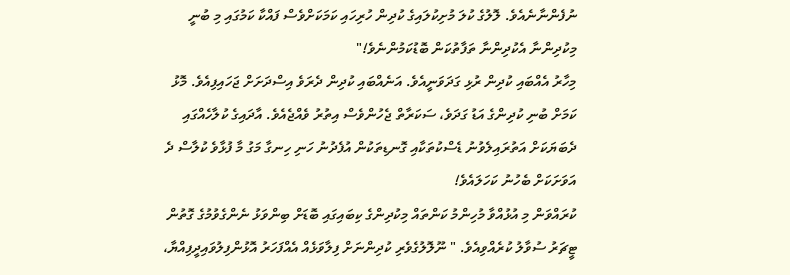ނުފެންނާނެއެވެ. ލޮލުގެ ކުލަ މުށިކުލައިގެ ކުދިން ހުރިހައި ކަމަކަށްވެސް ފައްކާ ކަމުގައި މި ބުނީ މިކުދިންނާ އެކުދިންނާ ތަފާތުކަން ބޮޑުކަމުންނެވެ!"
މިހާރު އެއްބައި ކުދިން ރުޅި ގަދަވަނީއެވެ. އަނެއްބައި ކުދިން ދެރަވެ އިސްދަށަށް ޖަހައިފިއެވެ. މޮޅު ކަމަށް ބުނި ކުދިންގެ އަޑު ގަދަވެ، ސަކަރާތް ޖެހުންވެސް އިތުރު ވެއްޖެއެވެ. އާދައިގެ ކުލާހެއްގައި  ދެބަޔަކަށް އަތުރައިލެވުނު ޑެސްކުތަކާއި ގޮނޑިތަކުން އުފެދުނު ހަނި ހިނގާ މަގު މާ ފުޅާވެ ކުލާސް ދެ އަވަށަކަށް ބެހުނު ކަހަލައެވެ!
ކުރައްވަން މި އުޅުއްވާ މުހިންމު ކަންތައް މިކުދިންގެ ކިބައިގައި ބޮޑަށް ބިންވަޅު ނެންގެވުމުގެ ގޮތުން ޓީޗަރު ސުވާލު ކުރެއްވިއެވެ. " ނޫލޮލުގެވެރި ކުދިންނަށް ފިލާވަޅެއް އެއްފަހަރު އޮޅުންފިލުވައިދީފިއްޔާ،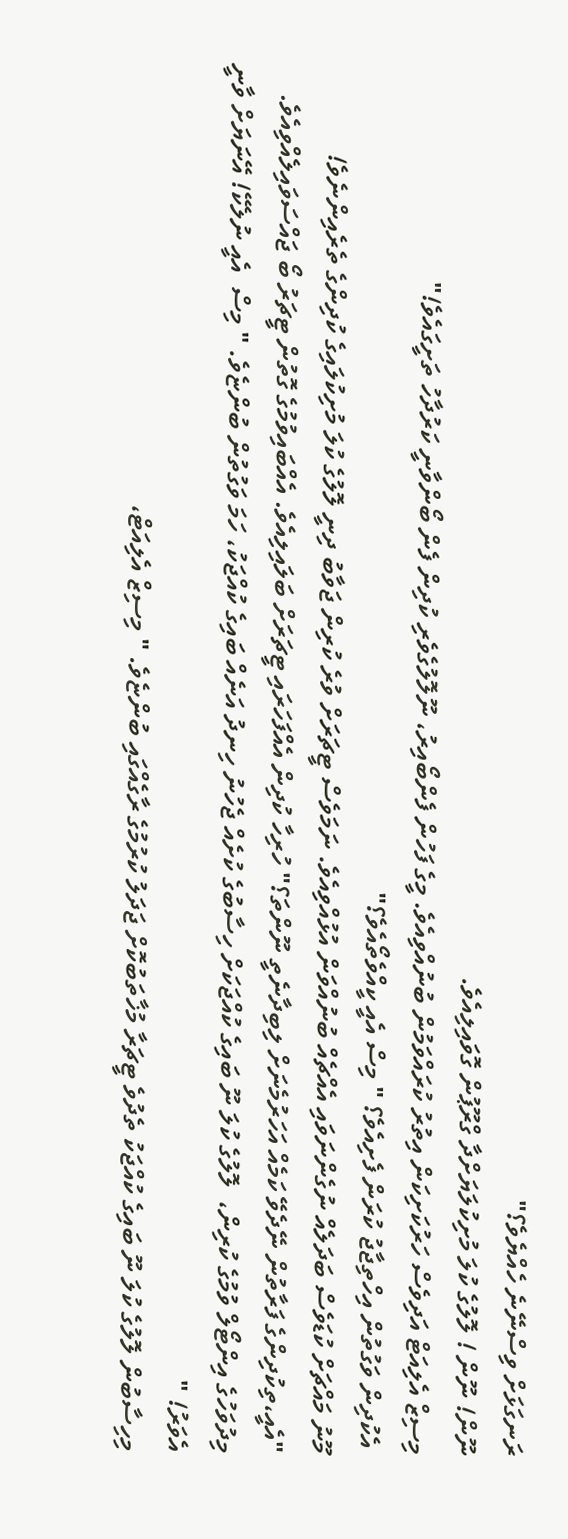ރަނގަޅަށް ވިސްނޭނެ ހެއްޔެވެ؟"
ނޫން! ނޫން ! ލޮލުގެ ކުލަ މުށިކުލަޔަށްދާ ގްރޫޕުން ގޮވައިލިއެވެ.
މިސިޒް އެލިއަޓް އަދިވެސް ހަރުކަށިކަން އިތުރު ކުރައްވަމުން ބުނުއްވިއެވެ. މީގެ ފަހުން ފެންބޯއިރު، ނޫލޮލުގެވެރި ކުދިން ފެން ބޯންވާނީ ކަރުދާހު ތަށީގައެވެ!"
 އެކުދިން ވަގުތުން އިހްތިޖާޖު ކުރަން ފެށިއެވެ؟ " މިސް އެއީ ކީއްވެތޯއެވެ؟"
މޫނު މައްޗަށް ކުޑަވެސް ބަދަލެއް ނުގެންނަވައި އެއްޗެއް ބުނުއްވަން އުޅުއްވިއެވެ. ނަމަވެސް ޓީޗަރަށް ވުރެ ކުރިން ޖަވާބު ދިނީ ލޮލުގެ ކުލަ މުށިކުލައިގެ ކުދިންގެ ތެރެއިންނެވެ! "އެއީ،ތިކުދިންގެ ފަރާތުން ނޭދެވޭ ކަމެއް އަހަރުމެނަށް ލިބިދާނެތީ ނޫންތަ؟" ހުރިހާ ކުދިން އެއްފަހަރައި ޓީޗަރަށް ބަލައިލިއެވެ. އެއްބައިވުމުގެ ގޮތުން ޓީޗަރު ބޯ ޖައްސަވައިލެއްވިއެވެ. މިދުވަހުގެ އިންޓޯލް ވުމުގެ ކުރިން،  ލޮލުގެ ކުލަ ނޫ ބައިގެ ކުއްޖަކަށް ހިސާބުގެ ކުށެއް ޖެހުނު ހިނދު އަނެއް ބައިގެ ކުއްޖަކު، ހަމަ ވަގުތުން ބުންޏެވެ. " މިސް  އެއީ ނުލެކޭ! އޭނަޔަށް ވާނީ އެވަރު! "
މިހިސާބުން ލޮލުގެ ކުލަ ނޫ ބައިގެ ކުއްޖަކު ތެދުވެ ޓީޗަރާ މުޚާތަބުކޮށް ޖަދަލު ކުރުމުގެ ރާގެއްގައި ބުންޏެވެ. " މިސިޒް އެލިއަޓް،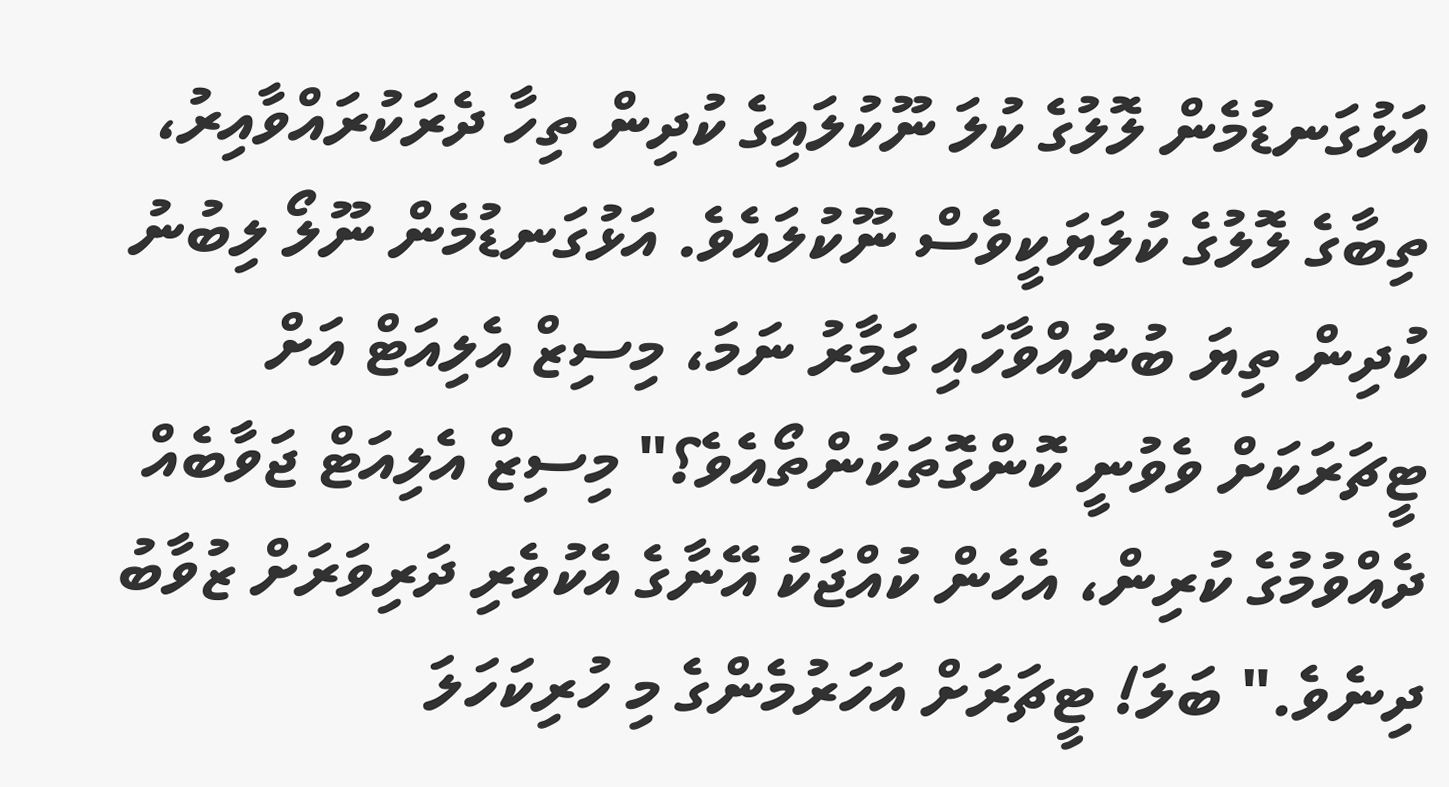އަޅުގަނޑުމެން ލޮލުގެ ކުލަ ނޫކުލައިގެ ކުދިން ތިހާ ދެރަކުރައްވާއިރު، ތިބާގެ ލޮލުގެ ކުލަޔަކީވެސް ނޫކުލައެވެ. އަޅުގަނޑުމެން ނޫލޯ ލިބުނު ކުދިން ތިޔަ ބުނުއްވާހައި ގަމާރު ނަމަ، މިސިޒް އެލިއަޓް އަށް ޓީޗަރަކަށް ވެވުނީ ކޮންގޮތަކުންތޯއެވެ؟" މިސިޒް އެލިއަޓް ޖަވާބެއް ދެއްވުމުގެ ކުރިން، އެހެން ކުއްޖަކު އޭނާގެ އެކުވެރި ދަރިވަރަށް ޒުވާބު ދިނެވެ." ބަލަ! ޓީޗަރަށް އަހަރުމެންގެ މި ހުރިކަހަލަ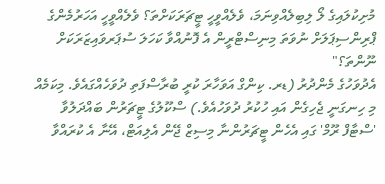މުށިކުލައިގެ ލޯ ލިބިލެއްވިނަމަ، ވެލެއްވީހީ ޓީޗަރަކަށްތަ؟ ވެލެއްވީހީ އަހަރުމެންގެ ޕްރިންސިޕަލަށް ނުވަތަ މިނިސްޓްރީން އެ ފޮނުއްވާ ކަހަލަ ސުޕަރވައިޒަރަކަށް ނޫންތަ؟"
އެދުވަހުގެ މެންދުރު (ޑރ. ކިންގް އަވަހާރަ ކުރީ ބުރާސްފަތި ދުވަހެއްގައެވެ. މިކަމެއް މި ހިނގަނީ ޖެހިގެން އައި ހުކުރު ދުވަހުއެވެ.) ސްކޫލުގެ ޓީޗަރުން ބައްދަލުވާ 'ސްޓާފް ރޫމް' ގައި އެހެން ޓީޗަރުންނާ މިސިޒް ޖޭން އެލިއަޓް، އޭނާ އެ ކުރައްވާ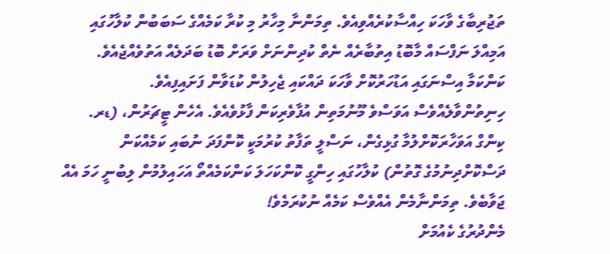ތަޖުރިބާގެ ވާހަކަ ހިއްސާކުރެއްވިއެވެ. ތިމަންނާ މިހާރު މި ކުރާ ކަމެއްގެ ސަބަބުން ކުލާހުގައި އަމިއްލަ ނަފްސައް މާބޮޑު އިތުބާރެއް ނެތް ކުދިންނަށް ވަރަށް ބޮޑު ބަދަލެއް އަތުވެއްޖެއެވެ. ކަންކަމާ އިސްނަގައި އަޑުހަރުކޮށް ވާހަކަ ދައްކައި ޖެހިލުން ކުޑަވާން ފަށައިފިއެވެ. ހިނިތުންވާލެއްވެސް އަވަސްވެ މޫނުމަތިން އުފާވެރިކަން ފާޅުވެއެވެ. އެހެން ޓީޗަރުން، (ޑރ. ކިންގް އަވަހާރަކޮށްލުމާ ގުޅިގެން، ނަސްލީ ތަފާތު ކުރުމަކީ ކޮންފަދަ ނުބައި ކަމެއްކަން ދަސްކޮށްދިނުމުގެ ގޮތުން) ކުލާހުގައި ހިންގީ ކޮންކަހަލަ ކަންކަމެއްތޯ އަހައިލުމުން ލިބުނީ ހަމަ އެއް ޖަވާބެވެ. ތިމަންނާމެން އެއްވެސް ކަމެއް ނުކުރަމެވެ!
މެންދުރުގެ ކެއުމަށް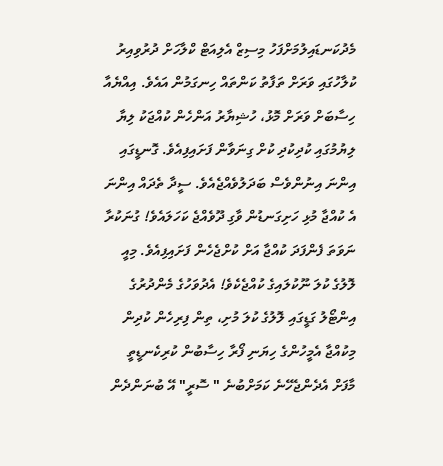މެދުކަނޑައިލުމަށްފަހު މިސިޒް އެލިއަޓް ކްލާހަށް ދުރުވިއިރު ކުލާހުގައި ވަރަށް ތަފާތު ކަންތައް ހިނގަމުން އައެވެ. އިއްޔެއާ ހިސާބަށް ވަރަށް މޮޅު، ހުޝިޔާރު އަންހެން ކުއްޖަކު ލިޔާ ލިޔުމުގައި ކުދިކުދި ކުށް ގިނަވާން ފަށައިފިއެވެ. ގޮނޑީގައި އިންނަ އިނުންވެސް ބަދަލުވެއްޖެއެވެ. ސީދާ ތެދައް އިންނަ އެ ކުއްޖާ މުޅި ހަށިގަނޑުން ވާގި ދޫވެއްޖެ ކަހަލައެވެ! ގުނަކުރާ ނަވަތަ ފެންފަދަ ކުއްޖާ އަށް ކުށްޖެހެން ފަށައިފިއެވެ. މިއީ ލޮލުގެ ކުލަ ނޫކުލައިގެ ކުއްޖެކެވެ! އެދުވަހުގެ މެންދުރުގެ އިންޓޯލު ގަޑީގައި ލޮލުގެ ކުލަ މުށި، ތިން ފިރިހެން ކުދިން މިކުއްޖާ އެމީހުންގެ ހިޔަނި ފޯރާ ހިސާބުން ކުރިކެނޑީތީ މާފަށް އެދެންޖެހޭނެ ކަމަށްބުނެ " ސޮރީ" އޭ ބުނަންދެން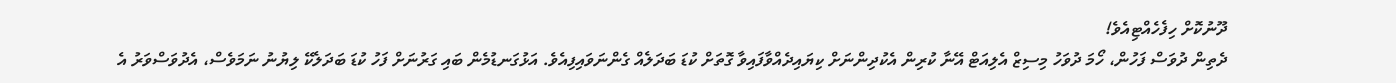ދޫނުކޮށް ހިފެހެއްޓިއެވެ!
ދެތިން ދުވަސް ފަހުން، ހޯމަ ދުވަހު މިސިޒް އެލިއަޓް އޭނާ ކުރިން އެކުދިންނަށް ކިޔައިދެއްވާފައިވާ ގޮތަށް ކުޑަ ބަދަލެއް ގެންނަވައިފިއެވެ. އަޅުގަނޑުމެން ބައި ގަރުނަށް ފަހު ކުޑަ ބަދަލެކޭ ލިޔުނު ނަމަވެސް، އެދުވަސްވަރު އެ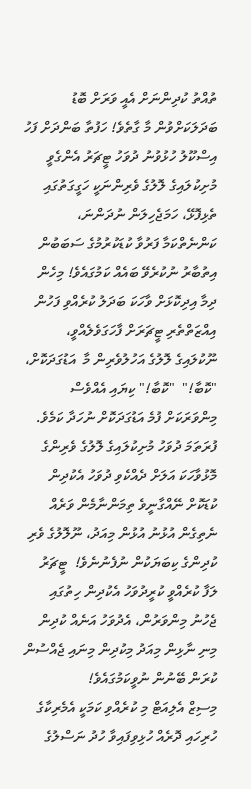ތުއްތު ކުދިންނަށް އެއީ ވަރަށް ބޮޑު ބަދަލަކަށްވުން މާ ގާތެވެ! ހަފުތާ ބަންދަށް ފަހު އިސްކޫލު ހުޅުވުނު ދުވަހު ޓީޗަރު އެންގެވީ މުށިކުލައިގެ ލޮލުގެ ވެރިންނަކީ ހަގީގަތުގައި ތެޅިފޮޅޭ، ހަމަޖެހިލަން ނުދަންނަ، ކަންނެތްކަމާ ފަރުވާ ކުޑަކުރުމުގެ ސަބަބުން އިތުބާރު ނުކުރެވޭ ބައެއް ކަމުގައެވެ! މިހެން ދިމާ އިދިކޮޅަށް ވާހަކަ ބަދަލު ކުރެއްވި ފަހުން އިއްޒަތްތެރި ޓީޗަރަށް ފާހަގަވެލެއްވީ، ނޫކުލައިގެ ލޮލުގެ އަހުލުވެރިން މާ  އަޑުގަދަކޮށް، "ކޮބާ!"  "ކޮބާ!" ކިޔައި އެއްވެސް މިންވަރަކަށް ފުމެ އަޑުގަދަކޮށް ނުހަދާ ކަމެވެ. ފުރަތަމަ ދުވަހު މުށިކުލައިގެ ލޮލުގެ ވެރިންގެ މޮޅުވާހަކަ އަލަށް ދެއްކެވި ދުވަހު އެކުދިން ކުޑަކޮށް ނޭއްގާނީވެ ތިމަންނާމެން ވަރެއް ނެތިގެން އުޅުނު އުޅުން މިއަދު، ނޫލޮލުގެ ވެރި ކުދިންގެ ކިބަޔަކުން ނުފެނުނެވެ!  ޓީޗަރު ލަފާ ކުރެއްވީ ކުރީދުވަހު އެކުދިން ހިތުގައި ޖެހުނު މިންވަރުން، އެދުވަހު އަނެއް ކުދިން މިނި ނާޅިން މިއަދު މިކުދިން މިނައި ޖެއްސުން ކުރަން ބޭނުން ނުވީކަމުގައެވެ!
މިސިޒް އެލިއަޓް މި ކުރެއްވި ކަމަކީ އެމެރިކާގެ ހުރިހައި ދޮރެއް ހުޅިވިފައިވާ ހުދު ނަސްލުގެ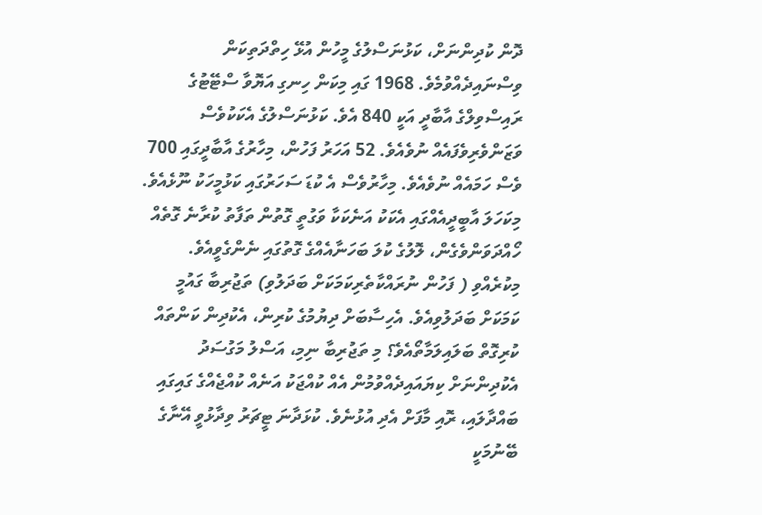ދޮން ކުދިންނަށް، ކަޅުނަސްލުގެ މީހުން އުޅޭ ހިތްދަތިކަން ވިސްނައިދެއްވުމެވެ. 1968 ގައި މިކަން ހިނގި އަޔޮވާ ސްޓޭޓުގެ ރައިސްވިލްގެ އާބާދީ އަކީ 840 އެވެ. ކަޅުނަސްލުގެ އެކަކުވެސް ވަޒަންވެރިވެފައެއް ނުވެއެވެ. 52 އަހަރު ފަހުން، މިހާރުގެ އާބާދީގައި 700 ވެސް ހަމައެއް ނުވެއެވެ. މިހާރުވެސް އެ ކުޑަ ސަހަރުގައި ކަޅުމީހަކު ނޫޅެއެވެ. މިކަހަލަ އާބީދީއެއްގައި އެކަކު އަނެކަކާ ވަގުތީ ގޮތުން ތަފާތު ކުރާނެ ގޮތެއް ހޯއްދަވަންވެގެން، ލޮލުގެ ކުލަ ބަހަނާއެއްގެ ގޮތުގައި ނެންގެވީއެވެ.
މިކުރެއްވި ( ފަހުން ނުރައްކާތެރިކަމަކަށް ބަދަލުވި) ތަޖުރިބާ ގައުމީ ކަމަކަށް ބަދަލުވިއެވެ. އެހިސާބަށް ދިޔުމުގެ ކުރިން، އެކުދިން ކަންތައް ކުރިގޮތް ބަލައިލަމާތޯއެވެ؟ މި ތަޖުރިބާ ނިމި، އަސްލު މަގުސަދު އެކުދިންނަށް ކިޔައައިދެއްވުމުން އެއް ކުއްޖަކު އަނެއް ކުއްޖެއްގެ ގައިގައި ބައްދާލައި، ރޮއި މާފަށް އެދި އުޅުނެވެ. ކުޅަދާނަ ޓީޗަރު ވިދާޅުވީ އޭނާގެ ބޭނުމަކީ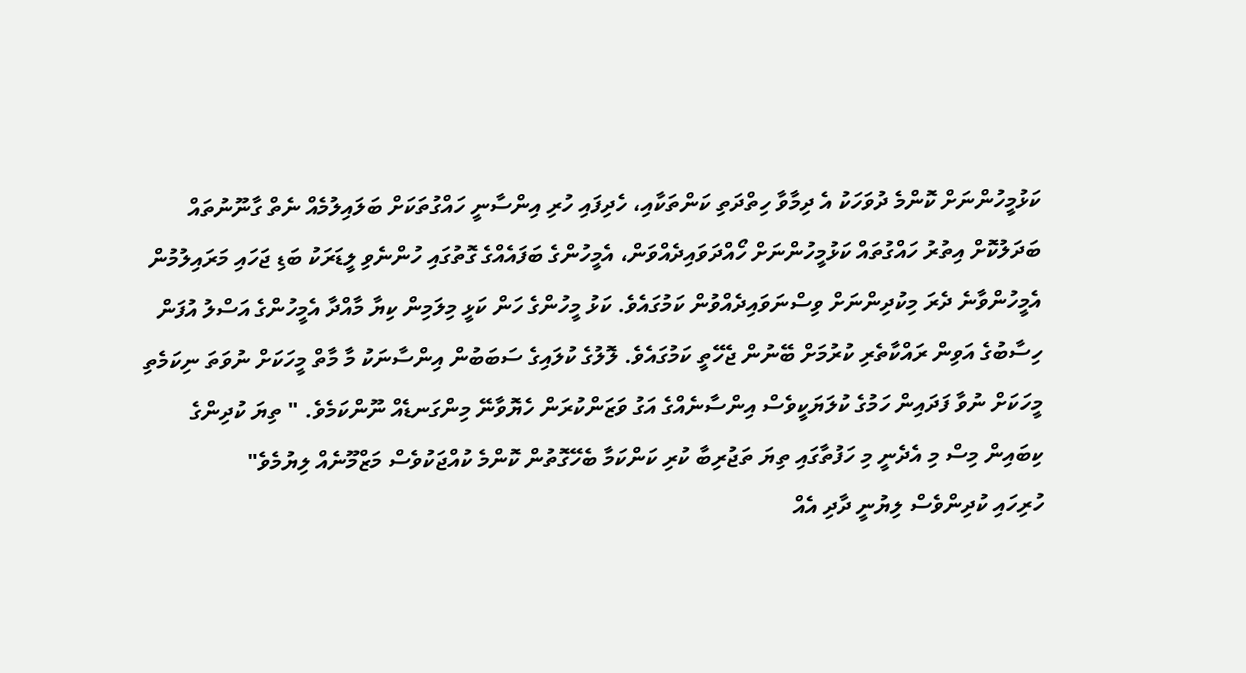ކަޅުމީހުންނަށް ކޮންމެ ދުވަހަކު އެ ދިމާވާ ހިތްދަތި ކަންތަކާއި، ހެދިފައި ހުރި އިންސާނީ ހައްގުތަކަށް ބަލައިލުމެއް ނެތް ގާނޫނުތައް ބަދަލުކޮށް އިތުރު ހައްގުތައް ކަޅުމީހުންނަށް ހޯއްދަވައިދެއްވަން، އެމީހުންގެ ބަފައެއްގެ ގޮތުގައި ހުންނެވި ލީޑަރަކު ބަޑި ޖަހައި މަރައިލުމުން އެމީހުންވާނެ ދެރަ މިކުދިންނަށް ވިސްނަވައިދެއްވުން ކަމުގައެވެ. ކަޅު މީހުންގެ ހަން ކަޅީ މިލަމިން ކިޔާ މާއްދާ އެމީހުންގެ އަސްލު އުފަން ހިސާބުގެ އަވިން ރައްކާތެރި ކުރުމަށް ބޭނުން ޖެހޭތީ ކަމުގައެވެ. ލޮލުގެ ކުލައިގެ ސަބަބުން އިންސާނަކު މާ މާތް މީހަކަށް ނުވަތަ ނިކަމެތި މީހަކަށް ނުވާ ފަދައިން ހަމުގެ ކުލަޔަކީވެސް އިންސާނެއްގެ އަގު ވަޒަންކުރަން ހެޔޮވާނޭ މިންގަނޑެއް ނޫންކަމެވެ. " ތިޔަ ކުދިންގެ ކިބައިން މިސް މި އެދެނީ މި ހަފުތާގައި ތިޔަ ތަޖުރިބާ ކުރި ކަންކަމާ ބެހޭގޮތުން ކޮންމެ ކުއްޖަކުވެސް މަޒްމޫނެއް ލިޔުމެވެ"
ހުރިހައި ކުދިންވެސް ލިޔުނީ ދާދި އެއް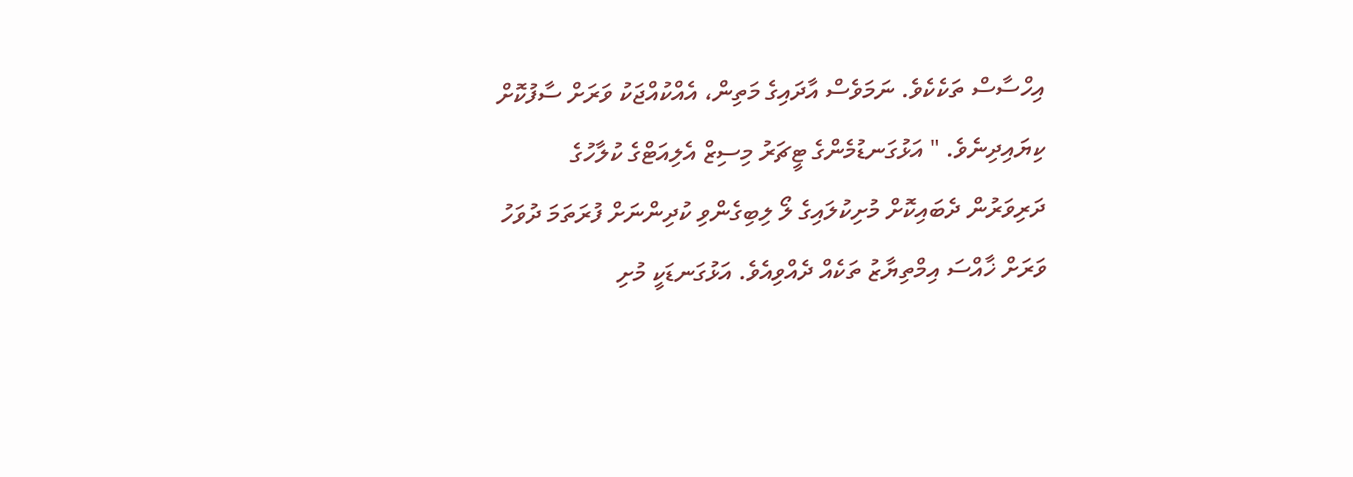އިހްސާސް ތަކެކެވެ. ނަމަވެސް އާދައިގެ މަތިން، އެއްކުއްޖަކު ވަރަށް ސާފުކޮށް ކިޔައިދިނެވެ. " އަޅުގަނޑުމެންގެ ޓީޗަރު މިސިޒް އެލިއަޓްގެ ކުލާހުގެ ދަރިވަރުން ދެބައިކޮށް މުށިކުލައިގެ ލޯ ލިބިގެންވި ކުދިންނަށް ފުރަތަމަ ދުވަހު ވަރަށް ޚާއްސަ އިމްތިޔާޒު ތަކެއް ދެއްވިއެވެ. އަޅުގަނޑަކީ މުށި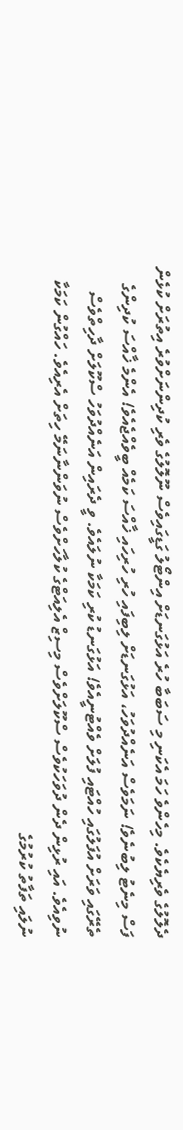ދެލޮލުގެ ވެރިޔެކެވެ. މިހެންވެ ހަމަ އެކަނި މި ސަބަބާ ހުރެ އަޅުގަނޑަށް އިންޓޯލު ގަޑީގައިވެސް ނޫލޮލުގެ ވެރި ކުދިންނަށްވުރެ އިތުރަށް ކުޅެން ފަސް މިނެޓު ލިބުނެވެ! ނަމަވެސް އަނެއްދުވަހު، އަޅުގަނޑަށް ލިބިފައި ހުރި ހުރިހައި ޚާއްސަ ކަމެއް ބީވެއްޖެއެވެ! އެންމެ ޚާއްސަ ކުދިންގެ ތެރޭގައި ވަރަށް އުފަލުގައި ހުއްޓައި ފުލަށް ވެއްޓުނީއެވެ! އަޅުގަނޑު ކުރި ކަމަކާ ނުލައެވެ. ވީ ދެރައިން އަނެއްދުވަހު ސްކޫލަށް ދާހިތްވެސް ނުވިއެވެ. އައި ރުޅިން ދެން ދުވަހަކުވެސް ސްކޫލަށްވެސް މިސިޒް އެލިއަޓްގެ ކުލާހަށްވެސް ނުވަންނާނަމޭ ހިތަށް އެރިއެވެ. ހައްގުން ކަމަކާ ނުލައި ތަފާތު ކުރުމުގެ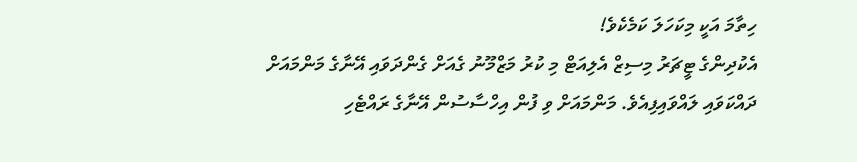ހިތާމަ އަކީ މިކަހަލަ ކަމެކެވެ!
އެކުދިންގެ ޓީޗަރު މިސިޒް އެލިއަޓް މި ކުރު މަޒްމޫނު ގެއަށް ގެންދަވައި އޭނާގެ މަންމައަށް ދައްކަވައި ލައްވައިފިއެވެ. މަންމައަށް ވި ފުން އިހްސާސުން އޭނާގެ ރައްޓެހި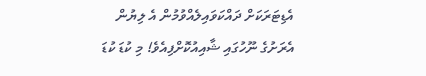އެޑިޓަރަކަށް ދައްކަވައިލެއްވުމުން އެ ލިޔުން އެރަށުގެ ނޫހުގައި ޝާއިއުކޮށްފިއެވެ! މި ކުޑަ ކުޑަ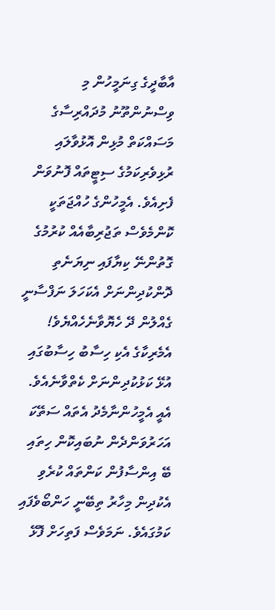އާބާދީގެ ގިނަމީހުން މި ވިސްނުންތޫނު މުދައްރިސާގެ މަސައްކަތް މުޅިން އޮޅުވާލައި ރުޅިވެރިކަމުގެ ސިޓީތައް ފޮނުވަން ފެށިއެވެ. އެމީހުންގެ ހުއްޖަތަކީ ކޮންމެވެސް ތަޖުރިބާއެއް ކުރުމުގެ ގޮތުންނޭ ކިޔާފައި ނިޔަނެތި ދޮންކުދިންނަށް އެކަހަލަ ނަފްސާނީ ގެއްލުން ދޭ ހެޔޮވާނެހެއްޔެވެ! އެމެރިކާގެ އެކި ހިސާބު ހިސާބުގައި އުޅޭ ކަޅުކުދިންނަށް ކެތްވާނެއެވެ. އެއީ އެމީހުންނާމެދު އެތައް ސަތޭކަ އަހަރުވަންދެން ނުބައިކޮން ހިތައި ބޭ އިންސާފުން ކަންތައް ކުރެވި އެކުދިން މިހާރު ތިބޭނީ ހަންބޯވެފައި ކަމުގައެވެ. ނަމަވެސް ފަތިހަށް ފޮޅޭ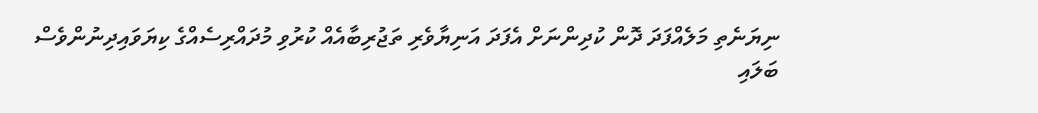ނިޔަނެތި މަލެއްފަދަ ދޮން ކުދިންނަށް އެފަދަ އަނިޔާވެރި ތަޖުރިބާއެއް ކުރުވި މުދައްރިސެއްގެ ކިޔަވައިދިނުންވެސް ބަލައި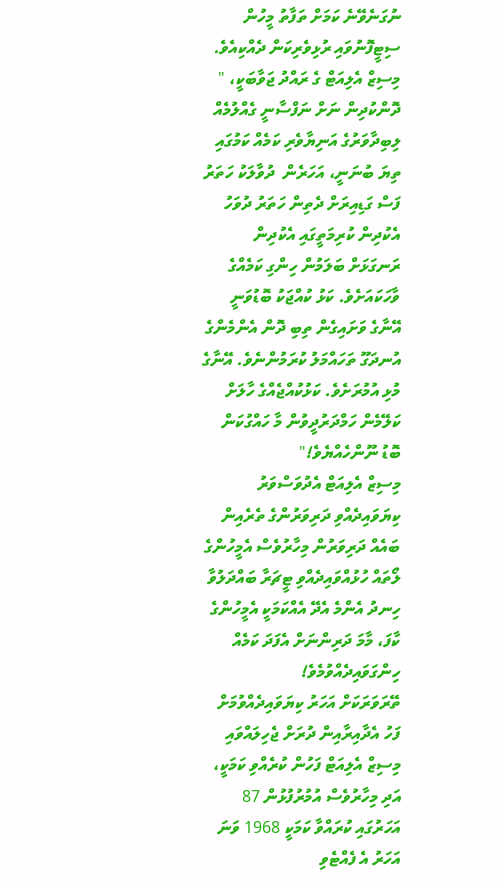ނުގަނެވޭނެ ކަމަށް ތަފާތު މީހުން ސިޓީފޮނުވައި ރުޅިވެރިކަން ދެއްކިއެވެ. މިސިޒް އެލިއަޓް ގެ ރައްދު ޖަވާބަކީ، " ދޮންކުދިން ނަށް ނަފްސާނީ ގެއްލުމެއް ލިބިދާވަރުގެ އަނިޔާވެރި ކަމެއް ކަމުގައި ތިޔަ ބުނަނީ، އަހަރެން  ދުވާލަކު ހަތަރު ފަސް ގަޑިއިރަށް ދެތިން ހަތަރު ދުވަހު އެކުދިން ކުރިމަތީގައި އެކުދިން ރަނގަޅަށް ބަލަމުން ހިންގި ކަމެއްގެ ވާހަކައަށެވެ. ކަޅު ކުއްޖަކު ބޮޑުވަނީ އޭނާގެ ވަށައިގެން ތިބި ދޮން އެންމެންގެ އުނދަގޫ ތަހައްމަލު ކުރަމުންނެވެ. އޭނާގެ މުޅި އުމުރަށެވެ. ކަޅުކުއްޖެއްގެ ހާލަށް ކަލޭމެން ހަމްދަރުދީވުން މާ ހައްގުކަން ބޮޑު ނޫންހެއްޔެވެ!"
މިސިޒް އެލިއަޓް އެދުވަސްވަރު ކިޔަވައިދެއްވި ދަރިވަރުންގެ ތެރެއިން ބައެއް ދަރިވަރުން މިހާރުވެސް އެމީހުންގެ ލޯތައް ހުޅުއްވައިދެއްވި ޓީޗަރާ ބައްދަލުވާ ހިނދު އެންމެ އެދޭ އެއްކަމަކީ އެމީހުންގެ ކާފަ، މާމަ ދަރިންނަށް އެފަދަ ކަމެއް ހިންގަވައިދެއްވުމެވެ!
ތޭރަވަރަކަށް އަހަރު ކިޔަވައިދެއްވުމަށް ފަހު އެދާއިރާއިން ދުރަށް ޖެހިލައްވައި މިސިޒް އެލިއަޓް ފަހުން ކުރެއްވި ކަމަކީ، އަދި މިހާރުވެސް އުމުރުފުޅުން 87 އަހަރުގައި ކުރައްވާ ކަމަކީ 1968 ވަނަ އަހަރު އެ ފެއްޓެވި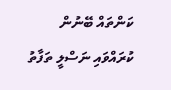ކަންތައް ބޭނުން ކުރައްވައި ނަސްލީ ތަފާތު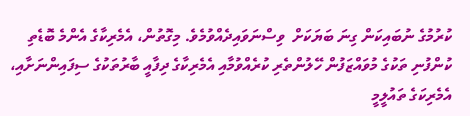ކުރުމުގެ ނުބައިކަން ގިނަ ބަޔަކަށް  ވިސްނަވައިދެއްވުމެވެ. މިގޮތުން، އެމެރިކާގެ އެންމެ ބޮޑެތި ކުންފުނި ތަކުގެ މުވައްޒަފުން ހޭލުންތެރި ކުރެއްވުމާއި އެމެރިކާގެ ދިފާއީ ބާރުތަކުގެ ސިފައިންނަށާއި، އެމެރިކަގެ ތައުލީމީ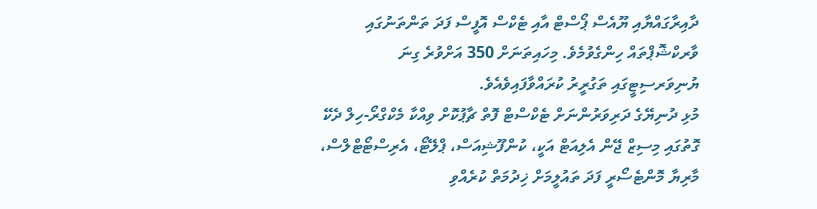ދާއިރާގައްޔާއި ޔޫއެސް ޕޯސްޓް އާއި ޓެކްސް އޮފީސް ފަދަ ތަންތަނުގައި ވާރކްޝޮޕްތައް ހިންގެވުމެވެ. މިހައިތަނަށް 350 އަށްވުރެ ގިނަ ޔުނިވަރސިޓީގައި ތަގުރީރު ކުރައްވާފައިވެއެވެ.
މުޅި ދުނިޔޭގެ ދަރިވަރުންނަށް ޓެކްސްޓް ފޮތް ޗާޕުކޮށް ވިއްކާ މެކްގްރޯ-ހިލް ދެކޭ ގޮތުގައި މިސިޒް ޖޭން އެލިއަޓް އަކީ، ކުންފޫޝިއަސް، ޕްލޭޓޯ، އެރިސްޓޯޓްލްސް، މާރިޔާ މޮންޓެސޯރީ ފަދަ ތައުލީމަށް ޚިދުމަތް ކުރެއްވި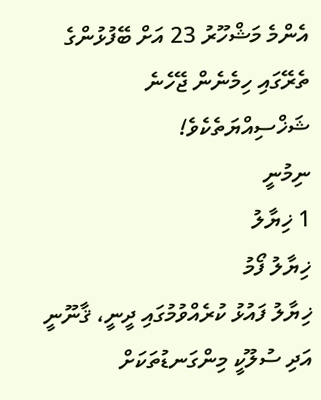އެންމެ މަޝްހޫރު 23 އަށް ބޭފުޅުންގެ ތެރޭގައި ހިމެނެން ޖޭހެނެ ޝަޚްސިއްޔަތެކެވެ!
ނިމުނީ
1 ޚިޔާލު
ޚިޔާލު ފޯމު
ޚިޔާލު ފައުޅު ކުރެއްވުމުގައި ދީނީ، ޤާނޫނީ އަދި ސުލޫކީ މިންގަނޑުތަކަށް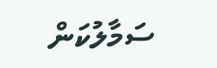ސަމާލުކަން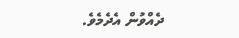ދެއްވުން އެދެމެވެ.